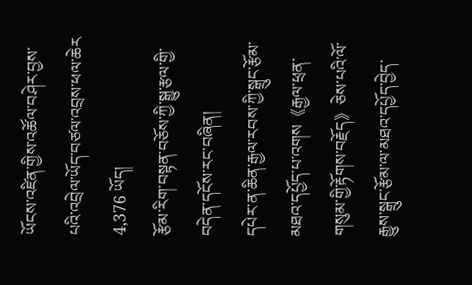ཡོངས་འཛིན་གྱིས་འཚོལ་བཤེར་བྱས་པའི་འབྲེལ་ཡོད་བཙལ་འབྲས་ཕལ་ཆེར 4,376 ཡོད།
རྩོམ་རིག་བསྟན་བཅོས་ཀྱི་སྒྱུ་རྩལ་གྱི་བདེན་དངོས་རང་བཞིན།
དཔེར་ན་ཆིན་རྒྱལ་རབས་ཀྱི་སྒྲུང་རྩོམ་མཐའ་དཔྱོད་པ་འགས《རྒྱལ་ཕྲན་གསུམ་གྱི་རྟོགས་བརྗོད》ཅེས་པའི་ལོ་རྒྱུས་སྒྲུང་རྩོམ་ལ་མཐའ་དཔྱོད་བྱེད་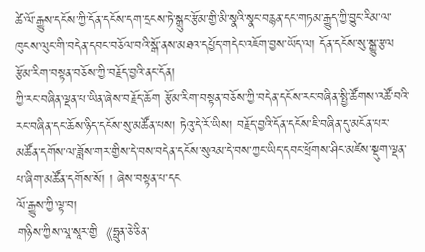ཚེ་ལོ་རྒྱུས་དངོས་ཀྱི་དོན་དངོས་དག་དྲངས་ཏེ་སྒྲུང་རྩོམ་གྱི་མི་སྣའི་སྣང་བརྙན་དང་གཏམ་རྒྱུད་ཀྱི་བྱུང་རིམ་ལ་ཁུངས་ལུང་གི་བདེན་དབང་བཅོལ་བའི་སྒོ་ནས་མཐའ་དཔྱོད་གདེང་འཇོག་བྱས་ཡོད་ལ། དོན་དངོས་སུ་སྒྱུ་རྩལ
རྩོམ་རིག་བསྟན་བཅོས་ཀྱི་བརྗོད་བྱའི་ནང་དོན།
ཀྱི་རང་བཞིན་ལྡན་པ་ཡིན་ཞེས་བརྗོད་ཆོག རྩོམ་རིག་བསྟན་བཅོས་ཀྱི་བདེན་དངོས་རང་བཞིན་སྤྱི་ཚོགས་འཚོ་བའི་རང་བཞིན་དང་ཆོས་ཉིད་དངོས་སུ་མཚོན་པས། ཏེའུ་དེ་རོ་ཡིས། བརྗོད་བྱའི་དོན་དངོས་ཇི་བཞིན་དུ་མངོན་པར་མཚོན་དགོས་ལ་ཟློས་གར་གྱིས་དེ་བས་བདེན་དངོས་སུའམ་དེ་བས་ཀྱང་ཡིད་དབང་ཕྲོགས་ཤིང་མཛེས་སྡུག་ལྡན་པ་ཞིག་མཚོན་དགོས་སོ། ། ཞེས་བསྟན་པ་དང
ལོ་རྒྱུས་ཀྱི་ལྟ་བ།
གཉིས་ཀྱིས་ལཱ་སཱར་གྱི《ཧྥུན་ཅེ་ཅིན་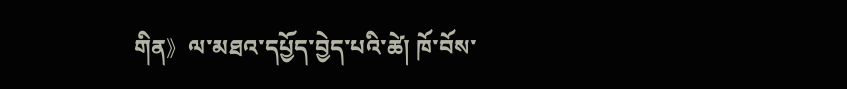གིན》ལ་མཐའ་དཔྱོད་བྱེད་པའི་ཚེ། ཁོ་བོས་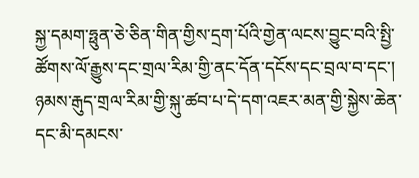སྐྱ་དམག་ཧྥུན་ཅེ་ཅིན་གིན་གྱིས་དྲག་པོའི་གྱེན་ལངས་བྱུང་བའི་སྤྱི་ཚོགས་ལོ་རྒྱུས་དང་གྲལ་རིམ་གྱི་ནང་དོན་དངོས་དང་བྲལ་བ་དང་། ཉམས་རྒུད་གྲལ་རིམ་གྱི་སྐུ་ཚབ་པ་དེ་དག་འཇར་མན་གྱི་སྐྱེས་ཆེན་དང་མི་དམངས་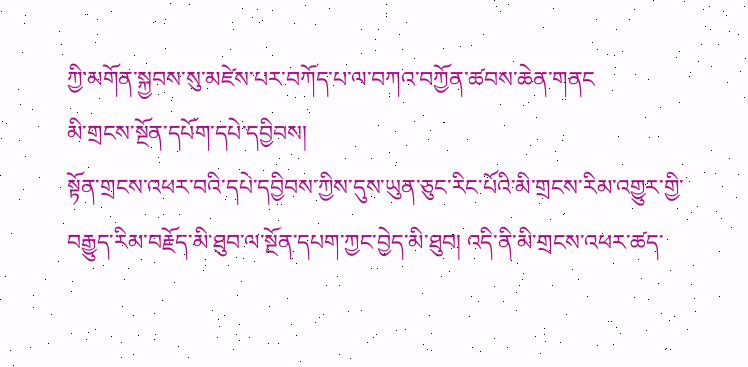ཀྱི་མགོན་སྐྱབས་སུ་མཛེས་པར་བཀོད་པ་ལ་བཀའ་བཀྱོན་ཚབས་ཆེན་གནང
མི་གྲངས་སྔོན་དཔོག་དཔེ་དབྱིབས།
སྟོན་གྲངས་འཕར་བའི་དཔེ་དབྱིབས་ཀྱིས་དུས་ཡུན་ཅུང་རིང་པོའི་མི་གྲངས་རིམ་འགྱུར་གྱི་བརྒྱུད་རིམ་བརྗོད་མི་ཐུབ་ལ་སྔོན་དཔག་ཀྱང་བྱེད་མི་ཐུབ། འདི་ནི་མི་གྲངས་འཕར་ཚད་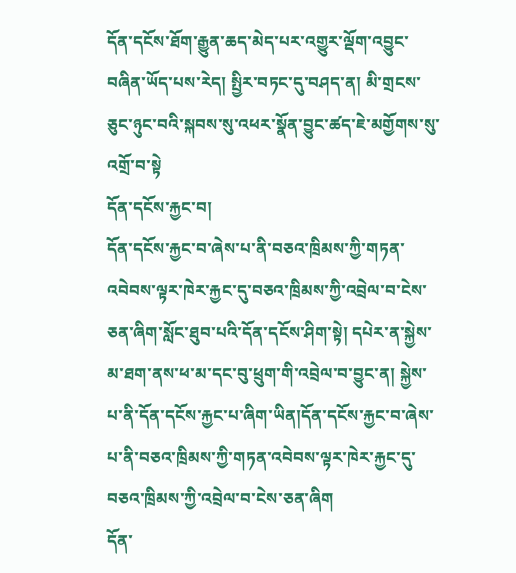དོན་དངོས་ཐོག་རྒྱུན་ཆད་མེད་པར་འགྱུར་ལྡོག་འབྱུང་བཞིན་ཡོད་པས་རེད། སྤྱིར་བཏང་དུ་བཤད་ན། མི་གྲངས་ཅུང་ཉུང་བའི་སྐབས་སུ་འཕར་སྣོན་བྱུང་ཚད་ཇེ་མགྱོགས་སུ་འགྲོ་བ་སྟེ
དོན་དངོས་རྐྱང་བ།
དོན་དངོས་རྐྱང་བ་ཞེས་པ་ནི་བཅའ་ཁྲིམས་ཀྱི་གཏན་འབེབས་ལྟར་ཁེར་རྐྱང་དུ་བཅའ་ཁྲིམས་ཀྱི་འབྲེལ་བ་ངེས་ཅན་ཞིག་སློང་ཐུབ་པའི་དོན་དངོས་ཤིག་སྟེ། དཔེར་ན་སྐྱེས་མ་ཐག་ནས་ཕ་མ་དང་བུ་ཕྲུག་གི་འབྲེལ་བ་བྱུང་ན། སྐྱེས་པ་ནི་དོན་དངོས་རྐྱང་པ་ཞིག་ཡིན།དོན་དངོས་རྐྱང་བ་ཞེས་པ་ནི་བཅའ་ཁྲིམས་ཀྱི་གཏན་འབེབས་ལྟར་ཁེར་རྐྱང་དུ་བཅའ་ཁྲིམས་ཀྱི་འབྲེལ་བ་ངེས་ཅན་ཞིག
དོན་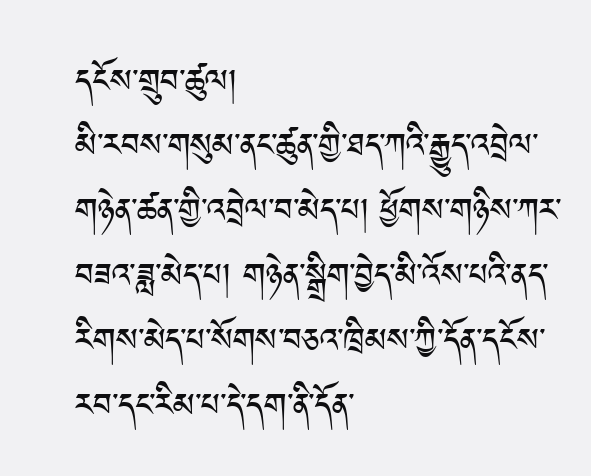དངོས་གྲུབ་ཚུལ།
མི་རབས་གསུམ་ནང་ཚུན་གྱི་ཐད་ཀའི་རྒྱུད་འབྲེལ་གཉེན་ཚན་གྱི་འབྲེལ་བ་མེད་པ། ཕྱོགས་གཉིས་ཀར་བཟའ་ཟླ་མེད་པ། གཉེན་སྒྲིག་བྱེད་མི་འོས་པའི་ནད་རིགས་མེད་པ་སོགས་བཅའ་ཁྲིམས་ཀྱི་དོན་དངོས་རབ་དང་རིམ་པ་དེ་དག་ནི་དོན་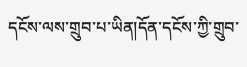དངོས་ལས་གྲུབ་པ་ཡིན།དོན་དངོས་ཀྱི་གྲུབ་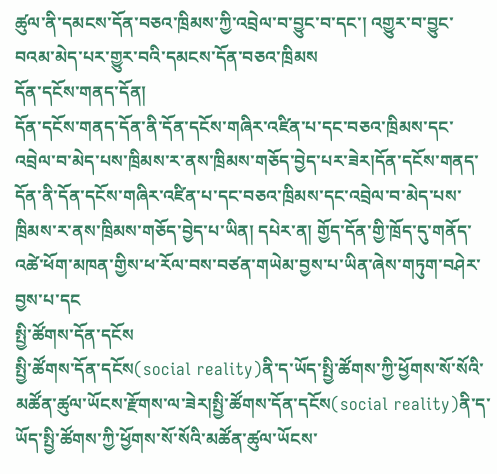ཚུལ་ནི་དམངས་དོན་བཅའ་ཁྲིམས་ཀྱི་འབྲེལ་བ་བྱུང་བ་དང་། འགྱུར་བ་བྱུང་བའམ་མེད་པར་གྱུར་བའི་དམངས་དོན་བཅའ་ཁྲིམས
དོན་དངོས་གནད་དོན།
དོན་དངོས་གནད་དོན་ནི་དོན་དངོས་གཞིར་འཛིན་པ་དང་བཅའ་ཁྲིམས་དང་འབྲེལ་བ་མེད་པས་ཁྲིམས་ར་ནས་ཁྲིམས་གཅོད་བྱེད་པར་ཟེར།དོན་དངོས་གནད་དོན་ནི་དོན་དངོས་གཞིར་འཛིན་པ་དང་བཅའ་ཁྲིམས་དང་འབྲེལ་བ་མེད་པས་ཁྲིམས་ར་ནས་ཁྲིམས་གཅོད་བྱེད་པ་ཡིན། དཔེར་ན། གྱོད་དོན་གྱི་ཁྲོད་དུ་གནོད་འཚེ་ཕོག་མཁན་གྱིས་ཕ་རོལ་བས་བཙན་གཡེམ་བྱས་པ་ཡིན་ཞེས་གཏུག་བཤེར་བྱས་པ་དང
སྤྱི་ཚོགས་དོན་དངོས
སྤྱི་ཚོགས་དོན་དངོས(social reality)ནི་ད་ཡོད་སྤྱི་ཚོགས་ཀྱི་ཕྱོགས་སོ་སོའི་མཚོན་ཚུལ་ཡོངས་རྫོགས་ལ་ཟེར།སྤྱི་ཚོགས་དོན་དངོས(social reality)ནི་ད་ཡོད་སྤྱི་ཚོགས་ཀྱི་ཕྱོགས་སོ་སོའི་མཚོན་ཚུལ་ཡོངས་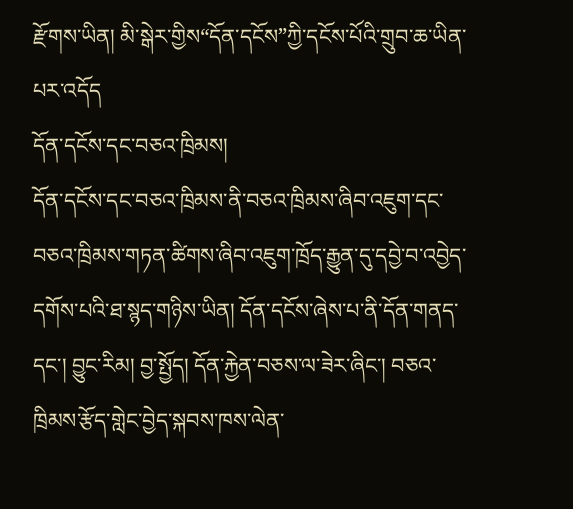རྫོགས་ཡིན། མི་སྒེར་གྱིས“དོན་དངོས”ཀྱི་དངོས་པོའི་གྲུབ་ཆ་ཡིན་པར་འདོད
དོན་དངོས་དང་བཅའ་ཁྲིམས།
དོན་དངོས་དང་བཅའ་ཁྲིམས་ནི་བཅའ་ཁྲིམས་ཞིབ་འཇུག་དང་བཅའ་ཁྲིམས་གཏན་ཚིགས་ཞིབ་འཇུག་ཁྲོད་རྒྱུན་དུ་དབྱེ་བ་འབྱེད་དགོས་པའི་ཐ་སྙད་གཉིས་ཡིན། དོན་དངོས་ཞེས་པ་ནི་དོན་གནད་དང་། བྱུང་རིམ། བྱ་སྤྱོད། དོན་རྐྱེན་བཅས་ལ་ཟེར་ཞིང་། བཅའ་ཁྲིམས་རྩོད་གླེང་བྱེད་སྐབས་ཁས་ལེན་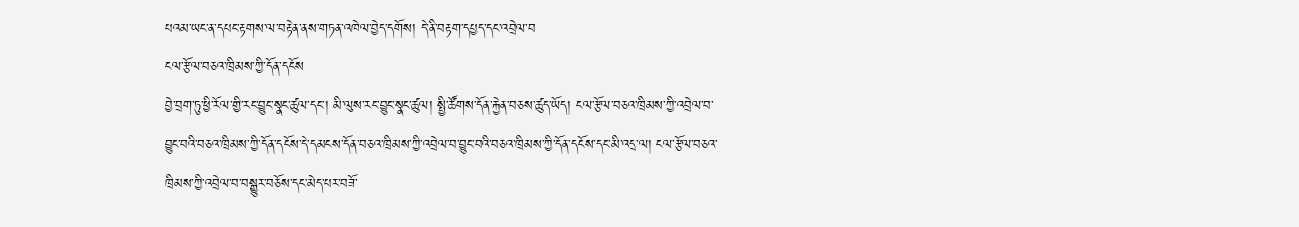པའམ་ཡང་ན་དཔང་རྟགས་ལ་བརྟེན་ནས་གཏན་འཁེལ་བྱེད་དགོས། དེ་ནི་བརྟག་དཔྱད་དང་འབྲེལ་བ
ངལ་རྩོལ་བཅའ་ཁྲིམས་ཀྱི་དོན་དངོས
བྱེ་བྲག་ཏུ་ཕྱི་རོལ་གྱི་རང་བྱུང་སྣང་ཚུལ་དང་། མི་ལུས་རང་བྱུང་སྣང་ཚུལ། སྤྱི་ཚོགས་དོན་རྐྱེན་བཅས་ཚུད་ཡོད། ངལ་རྩོལ་བཅའ་ཁྲིམས་ཀྱི་འབྲེལ་བ་བྱུང་བའི་བཅའ་ཁྲིམས་ཀྱི་དོན་དངོས་དེ་དམངས་དོན་བཅའ་ཁྲིམས་ཀྱི་འབྲེལ་བ་བྱུང་བའི་བཅའ་ཁྲིམས་ཀྱི་དོན་དངོས་དང་མི་འདྲ་ལ། ངལ་རྩོལ་བཅའ་ཁྲིམས་ཀྱི་འབྲེལ་བ་བསྒྱུར་བཅོས་དང་མེད་པར་བཟོ་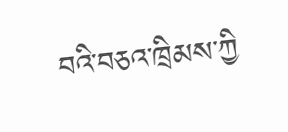བའི་བཅའ་ཁྲིམས་ཀྱི